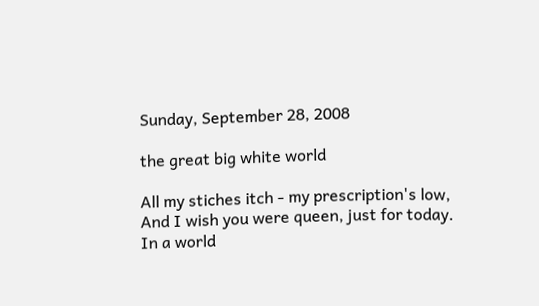Sunday, September 28, 2008

the great big white world

All my stiches itch - my prescription's low,
And I wish you were queen, just for today.
In a world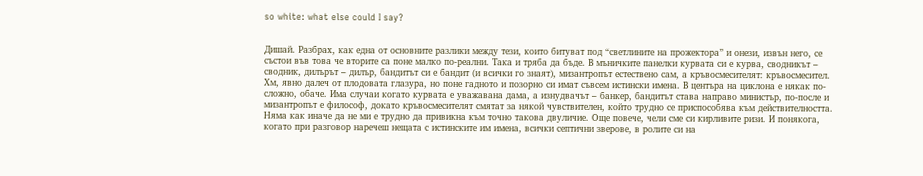so white: what else could I say?


Дишай. Разбрах, как една от основните разлики между тези, които битуват под “светлините на прожектора” и онези, извън него, се състои във това че вторите са поне малко по-реални. Така и тряба да бъде. В мъничките панелки курвата си е курва, сводникът – сводник, дилърът – дилър, бандитът си е бандит (и всички го знаят), мизантропът естествено сам, а кръвосмесителят: кръвосмесител. Хм, явно далеч от плодовата глазура, но поне гадното и позорно си имат съвсем истински имена. В центъра на циклона е някак по-сложно, обаче. Има случаи когато курвата е уважавана дама, а изнудвачът – банкер, бандитът става направо министър, по-после и мизантропът е философ, докато кръвосмесителят смятат за някой чувствителен, който трудно се приспособява към действителността. Няма как иначе да не ми е трудно да привикна към точно такова двуличие. Още повече, чели сме си кирливите ризи. И понякога, когато при разговор наречеш нещата с истинските им имена, всички септични зверове, в ролитe си на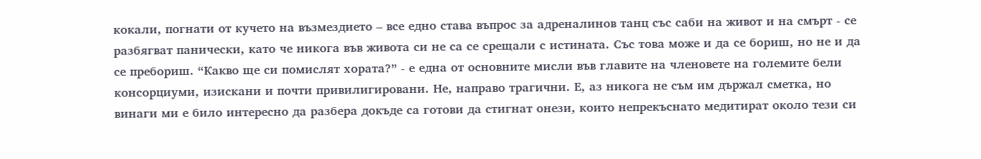кокали, погнати от кучето на възмездието – все едно става въпрос за адреналинов танц със саби на живот и на смърт - се разбягват панически, като че никога във живота си не са се срещали с истината. Със това може и да се бориш, но не и да се пребориш. “Какво ще си помислят хората?” - е една от основните мисли във главите на членовете на големите бели консорциуми, изискани и почти привилигировани. Не, направо трагични. Е, аз никога не съм им държал сметка, но винаги ми е било интересно да разбера докъде са готови да стигнат онези, които непрекъснато медитират около тези си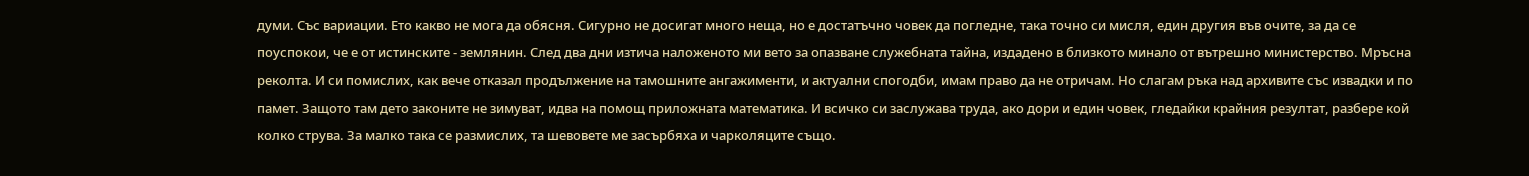думи. Със вариации. Ето какво не мога да обясня. Сигурно не досигат много неща, но е достатъчно човек да погледне, така точно си мисля, един другия във очите, за да се поуспокои, че е от истинските - землянин. След два дни изтича наложеното ми вето за опазване служебната тайна, издадено в близкото минало от вътрешно министерство. Мръсна реколта. И си помислих, как вече отказал продължение на тамошните ангажименти, и актуални спогодби, имам право да не отричам. Но слагам ръка над архивите със извадки и по памет. Защото там дето законите не зимуват, идва на помощ приложната математика. И всичко си заслужава труда, ако дори и един човек, гледайки крайния резултат, разбере кой колко струва. За малко така се размислих, та шевовете ме засърбяха и чарколяците също.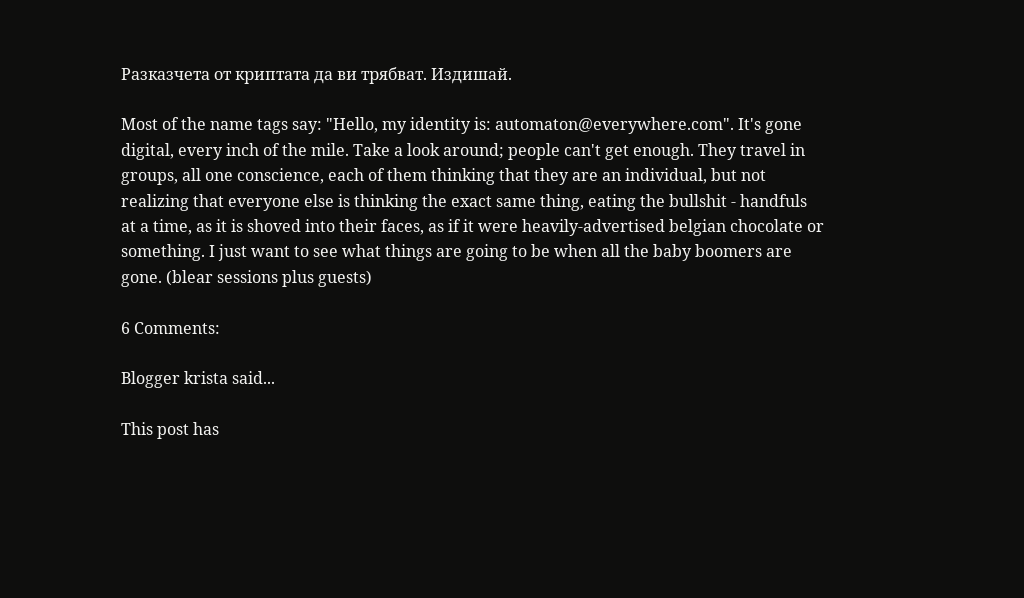Разказчета от криптата да ви трябват. Издишай.

Most of the name tags say: "Hello, my identity is: automaton@everywhere.com". It's gone digital, every inch of the mile. Take a look around; people can't get enough. They travel in groups, all one conscience, each of them thinking that they are an individual, but not realizing that everyone else is thinking the exact same thing, eating the bullshit - handfuls at a time, as it is shoved into their faces, as if it were heavily-advertised belgian chocolate or something. I just want to see what things are going to be when all the baby boomers are gone. (blear sessions plus guests)

6 Comments:

Blogger krista said...

This post has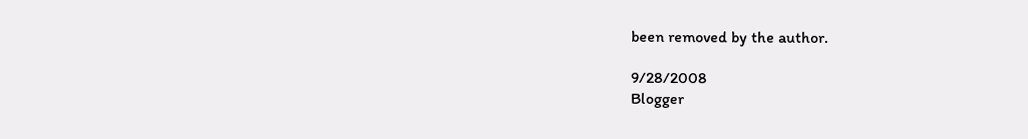been removed by the author.

9/28/2008
Blogger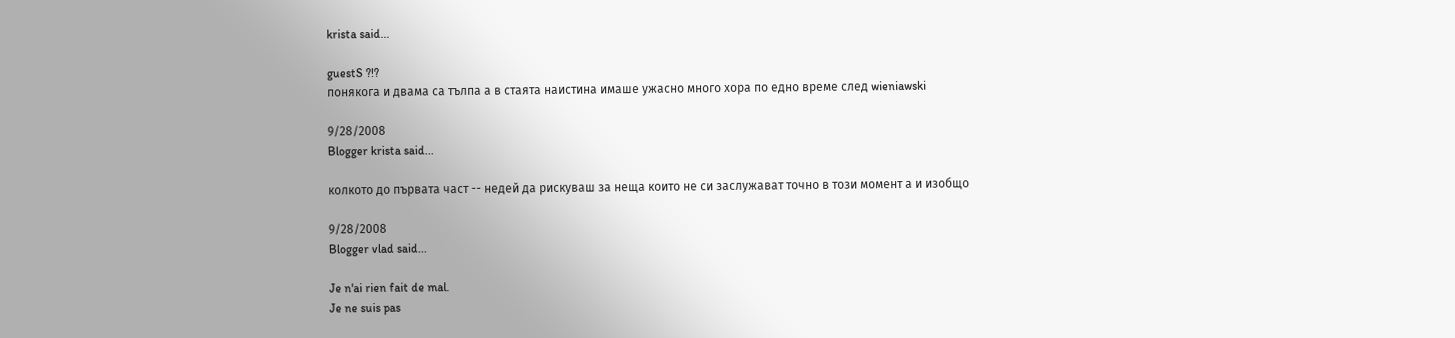krista said...

guestS ?!?
понякога и двама са тълпа а в стаята наистина имаше ужасно много хора по едно време слeд wieniawski

9/28/2008
Blogger krista said...

колкото до първата част -- недей да рискуваш за неща които не си заслужават точно в този момент а и изобщо

9/28/2008
Blogger vlad said...

Je n'ai rien fait de mal.
Je ne suis pas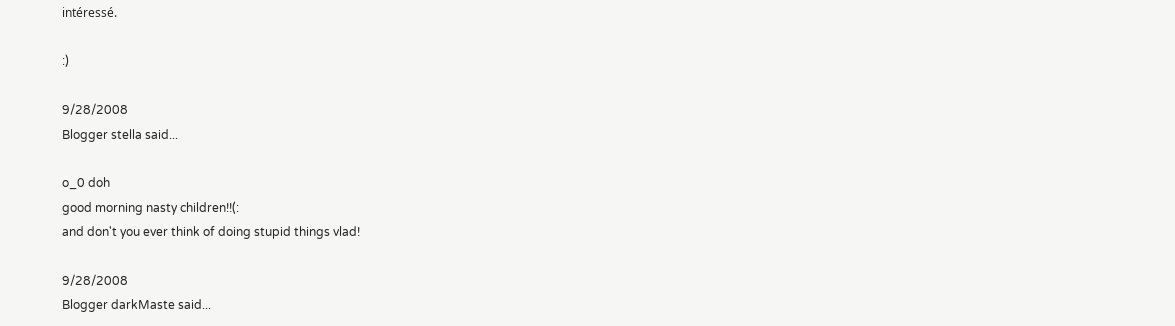intéressé.

:)

9/28/2008
Blogger stella said...

o_0 doh
good morning nasty children!!(:
and don't you ever think of doing stupid things vlad!

9/28/2008
Blogger darkMaste said...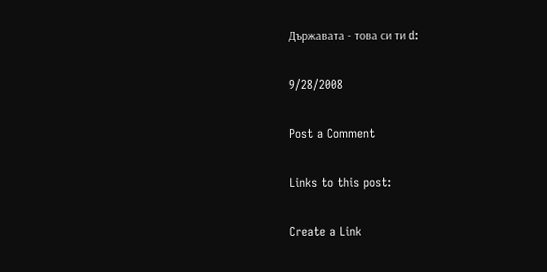Държавата - това си ти d:

9/28/2008

Post a Comment

Links to this post:

Create a Link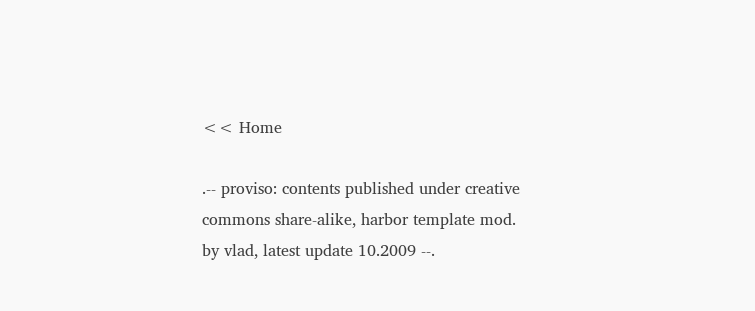<< Home

.-- proviso: contents published under creative commons share-alike, harbor template mod. by vlad, latest update 10.2009 --.